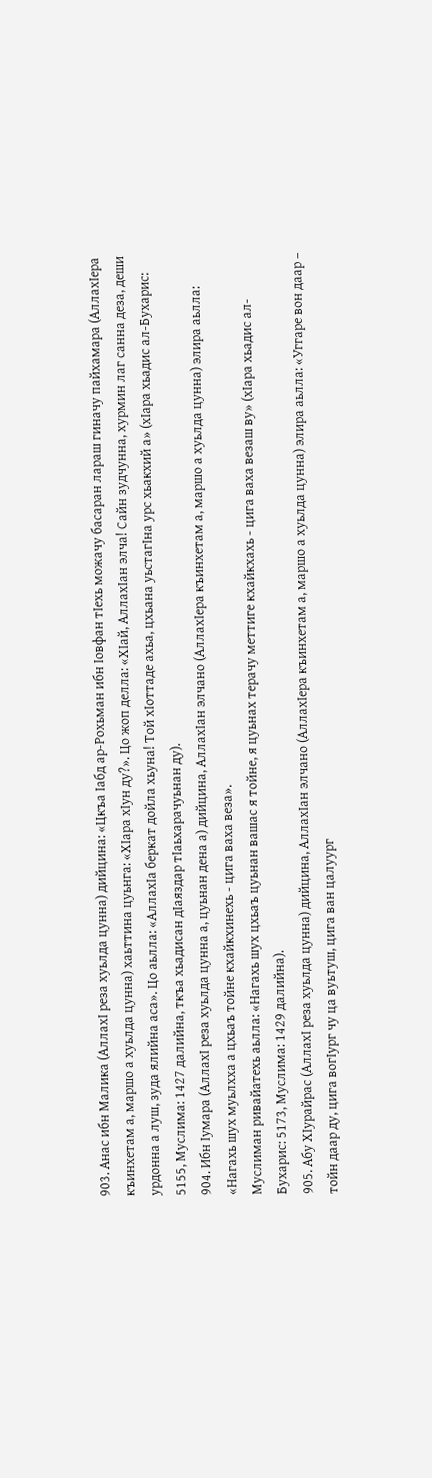903. Анас ибн Малика (АллахI реза хуьлда цунна) дийцина: «Цкъа Iабд ар-Рохьман ибн Iовфан тIехь можачу басаран лараш гиначу пайхамара (АллахIера къинхетам а, маршо а хуьлда цунна) хаьттина цуьнга: «ХIара хIун ду?». Цо жоп делла: «ХIай, АллахIан элча! Сайн зудчунна, хурмин лаг санна деза, деши урдонна а луш, зуда ялийна аса». Цо аьлла: «АллахIа беркат дойла хьуна! Той хIоттаде ахьа, цхьана уьстагIна урс хьакхий а» (хIара хьадис ал-Бухарис: 5155, Муслима: 1427 далийна, ткъа хьадисан дIаяздар тIаьхарачуьнан ду).
904. Ибн Iумара (АллахI реза хуьлда цунна а, цуьнан дена а) дийцина, АллахIан элчано (АллахIера къинхетам а, маршо а хуьлда цунна) элира аьлла: «Нагахь шух муьлхха а цхьаъ тойне кхайкхинехь - цига ваха веза».
Муслиман ривайатехь аьлла: «Нагахь шух цхьаъ цуьнан вашас я тойне, я цуьнах терачу меттиге кхайкхахь - цига ваха везаш ву» (хIара хьадис ал-Бухарис: 5173, Муслима: 1429 далийна).
905. Абу ХIурайрас (АллахI реза хуьлда цунна) дийцина, АллахIан элчано (АллахIера къинхетам а, маршо а хуьлда цунна) элира аьлла: «Уггаре вон даар – тойн даар ду, цига вогIург чу ца вуьтуш, цига ван цалуург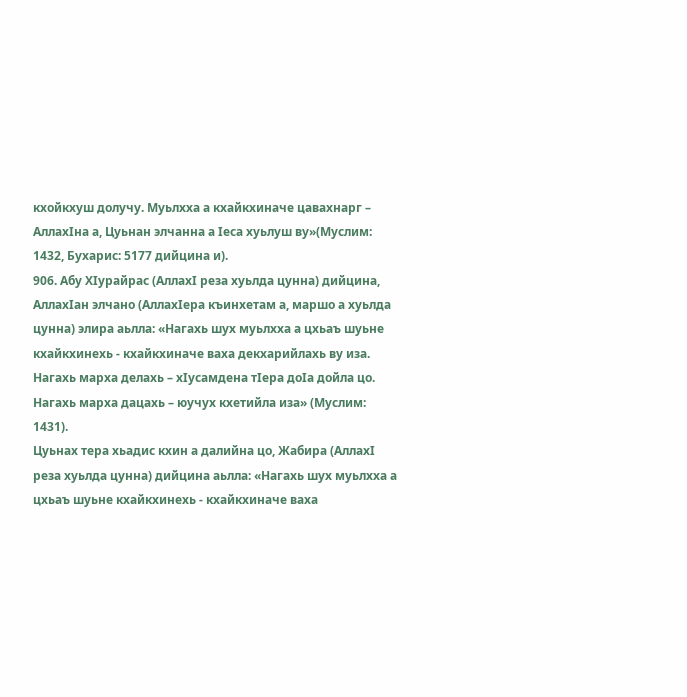кхойкхуш долучу. Муьлхха а кхайкхиначе цавахнарг – АллахIна а, Цуьнан элчанна а Iеса хуьлуш ву»(Муслим: 1432, Бухарис: 5177 дийцина и).
906. Абу ХIурайрас (АллахI реза хуьлда цунна) дийцина, АллахIан элчано (АллахIера къинхетам а, маршо а хуьлда цунна) элира аьлла: «Нагахь шух муьлхха а цхьаъ шуьне кхайкхинехь - кхайкхиначе ваха декхарийлахь ву иза. Нагахь марха делахь – хIусамдена тIера доIа дойла цо. Нагахь марха дацахь – юучух кхетийла иза» (Муслим: 1431).
Цуьнах тера хьадис кхин а далийна цо, Жабира (АллахI реза хуьлда цунна) дийцина аьлла: «Нагахь шух муьлхха а цхьаъ шуьне кхайкхинехь - кхайкхиначе ваха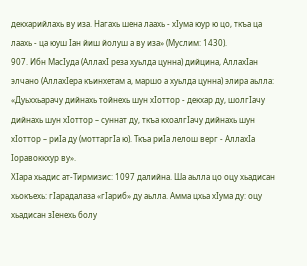декхарийлахь ву иза. Нагахь шена лаахь - хIума юур ю цо, ткъа ца лаахь - ца юуш Iан йиш йолуш а ву иза» (Муслим: 1430).
907. Ибн МасIуда (АллахI реза хуьлда цунна) дийцина, АллахIан элчано (АллахIера къинхетам а, маршо а хуьлда цунна) элира аьлла: «Дуьххьарачу дийнахь тойнехь шун хIоттор - декхар ду, шолгIачу дийнахь шун хIоттор – суннат ду, ткъа кхоалгIачу дийнахь шун хIоттор – риIа ду (моттаргIа ю). Ткъа риIа лелош верг - АллахIа Iоравоккхур ву».
ХIара хьадис ат-Тирмизис: 1097 далийна. Ша аьлла цо оцу хьадисан хьокъехь: гIарадалаза «гIариб» ду аьлла. Амма цхьа хIума ду: оцу хьадисан зIенехь болу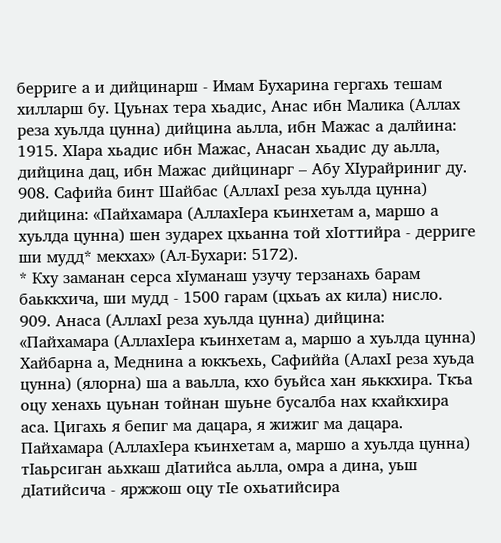берриге а и дийцинарш - Имам Бухарина гергахь тешам хилларш бу. Цуьнах тера хьадис, Анас ибн Малика (Аллах реза хуьлда цунна) дийцина аьлла, ибн Мажас а далйина: 1915. ХIара хьадис ибн Мажас, Анасан хьадис ду аьлла, дийцина дац, ибн Мажас дийцинарг – Абу ХIурайриниг ду.
908. Сафийа бинт Шайбас (АллахI реза хуьлда цунна) дийцина: «Пайхамара (АллахIера къинхетам а, маршо а хуьлда цунна) шен зударех цхьанна той хIоттийра - дерриге ши мудд* мекхах» (Ал-Бухари: 5172).
* Кху заманан серса хIуманаш узучу терзанахь барам баьккхича, ши мудд - 1500 гарам (цхьаъ ах кила) нисло.
909. Анаса (АллахI реза хуьлда цунна) дийцина: «Пайхамара (АллахIера къинхетам а, маршо а хуьлда цунна) Хайбарна а, Меднина а юккъехь, Сафиййа (АлахI реза хуьда цунна) (ялорна) ша а ваьлла, кхо буьйса хан яьккхира. Ткъа оцу хенахь цуьнан тойнан шуьне бусалба нах кхайкхира аса. Цигахь я бепиг ма дацара, я жижиг ма дацара. Пайхамара (АллахIера къинхетам а, маршо а хуьлда цунна) тIаьрсиган аьхкаш дIатийса аьлла, омра а дина, уьш дIатийсича - яржжош оцу тIе охьатийсира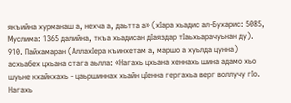якъийна хурманаш а, нехча а, даьтта а» (хIара хьадис ал-Бухарис: 5085, Муслима: 1365 далийна, ткъа хьадисан дIаяздар тIаьхьарачуьнан ду).
910. Пайхамаран (АллахIера къинхетам а, маршо а хуьлда цунна) асхьабех цхьана стага аьлла: «Нагахь цхьана хеннахь шина адамо хьо шуьне кхайкхахь - цаьршиннах хьайн цIенна гергахьа верг воллучу гIо. Нагахь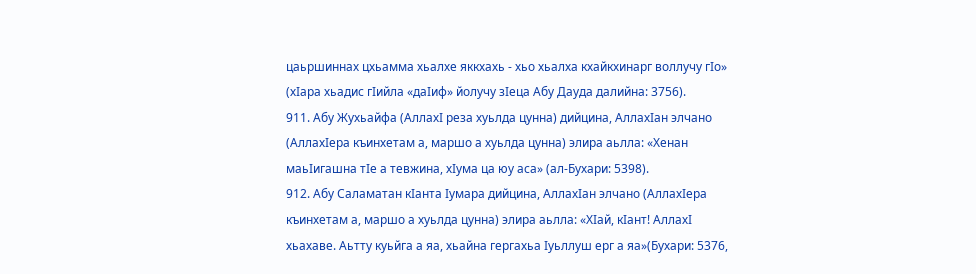цаьршиннах цхьамма хьалхе яккхахь - хьо хьалха кхайкхинарг воллучу гIо» (хIара хьадис гIийла «даIиф» йолучу зIеца Абу Дауда далийна: 3756).
911. Абу Жухьайфа (АллахI реза хуьлда цунна) дийцина, АллахIан элчано (АллахIера къинхетам а, маршо а хуьлда цунна) элира аьлла: «Хенан маьIигашна тIе а тевжина, хIума ца юу аса» (ал-Бухари: 5398).
912. Абу Саламатан кIанта Iумара дийцина, АллахIан элчано (АллахIера къинхетам а, маршо а хуьлда цунна) элира аьлла: «ХIай, кIант! АллахI хьахаве. Аьтту куьйга а яа, хьайна гергахьа Iуьллуш ерг а яа»(Бухари: 5376,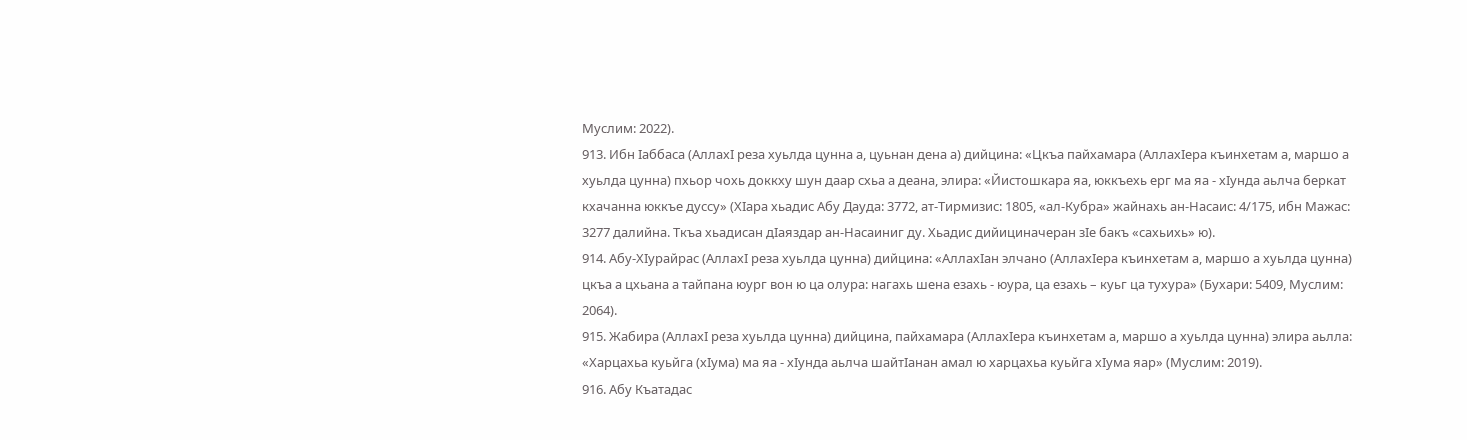Муслим: 2022).
913. Ибн Iаббаса (АллахI реза хуьлда цунна а, цуьнан дена а) дийцина: «Цкъа пайхамара (АллахIера къинхетам а, маршо а хуьлда цунна) пхьор чохь доккху шун даар схьа а деана, элира: «Йистошкара яа, юккъехь ерг ма яа - хIунда аьлча беркат кхачанна юккъе дуссу» (ХIара хьадис Абу Дауда: 3772, ат-Тирмизис: 1805, «ал-Кубра» жайнахь ан-Насаис: 4/175, ибн Мажас: 3277 далийна. Ткъа хьадисан дIаяздар ан-Насаиниг ду. Хьадис дийициначеран зIе бакъ «сахьихь» ю).
914. Абу-ХIурайрас (АллахI реза хуьлда цунна) дийцина: «АллахIан элчано (АллахIера къинхетам а, маршо а хуьлда цунна) цкъа а цхьана а тайпана юург вон ю ца олура: нагахь шена езахь - юура, ца езахь – куьг ца тухура» (Бухари: 5409, Муслим: 2064).
915. Жабира (АллахI реза хуьлда цунна) дийцина, пайхамара (АллахIера къинхетам а, маршо а хуьлда цунна) элира аьлла: «Харцахьа куьйга (хIума) ма яа - хIунда аьлча шайтIанан амал ю харцахьа куьйга хIума яар» (Муслим: 2019).
916. Абу Къатадас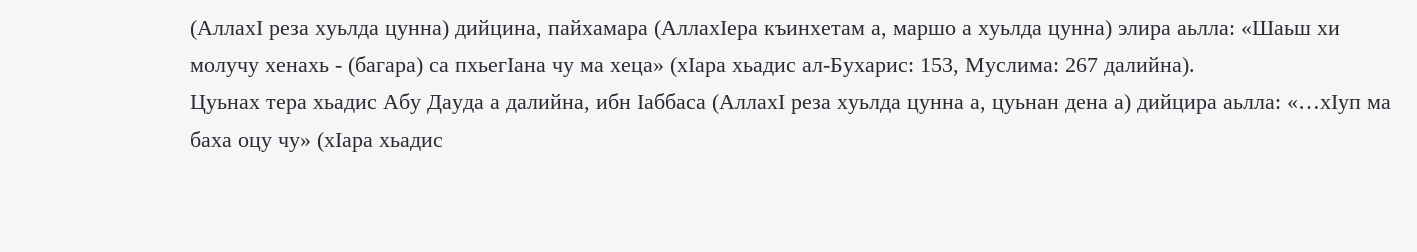(АллахI реза хуьлда цунна) дийцина, пайхамара (АллахIера къинхетам а, маршо а хуьлда цунна) элира аьлла: «Шаьш хи молучу хенахь - (багара) са пхьегIана чу ма хеца» (хIара хьадис ал-Бухарис: 153, Муслима: 267 далийна).
Цуьнах тера хьадис Абу Дауда а далийна, ибн Iаббаса (АллахI реза хуьлда цунна а, цуьнан дена а) дийцира аьлла: «…хIуп ма баха оцу чу» (хIара хьадис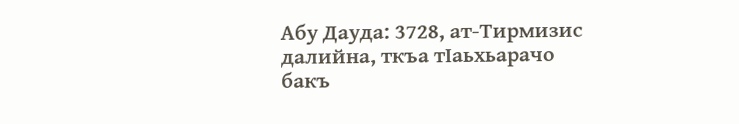Абу Дауда: 3728, ат-Тирмизис далийна, ткъа тIаьхьарачо бакъ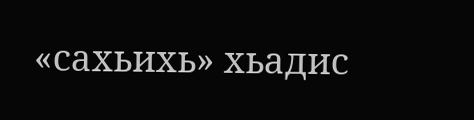«сахьихь» хьадис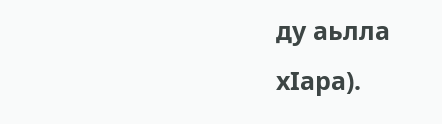ду аьлла хIара).